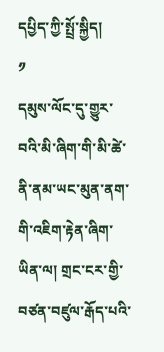དཔྱིད་ཀྱི་སྤྲོ་སྐྱིད།
༡
དམུས་ལོང་དུ་གྱུར་བའི་མི་ཞིག་གི་མི་ཚེ་ནི་ནམ་ཡང་མུན་ནག་གི་འཇིག་རྟེན་ཞིག་ཡིན་ལ། གྲང་ངར་གྱི་བཙན་བཛུལ་རྒོད་པའི་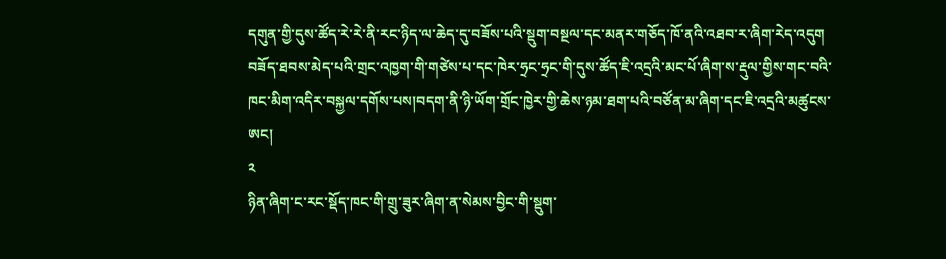དགུན་གྱི་དུས་ཚོད་རེ་རེ་ནི་རང་ཉིད་ལ་ཆེད་དུ་བཟོས་པའི་སྡུག་བསྔལ་དང་མནར་གཅོད་ཁོ་ནའི་འཐབ་ར་ཞིག་རེད་འདུག བཟོད་ཐབས་མེད་པའི་གྲང་འཁྱག་གི་གཙེས་པ་དང་ཁེར་ཧྲང་ཧྲང་གི་དུས་ཚོད་ཇི་འདྲའི་མང་པོ་ཞིག་ས་རྡུལ་གྱིས་གང་བའི་ཁང་མིག་འདིར་བསྐྱལ་དགོས་པས།བདག་ནི་ཉི་ཡོག་གྲོང་ཁྱེར་གྱི་ཆེས་ཉམ་ཐག་པའི་བཙོན་མ་ཞིག་དང་ཇི་འདྲའི་མཚུངས་ཨང།
༢
ཉིན་ཞིག་ང་རང་སྡོད་ཁང་གི་གྲུ་ཟུར་ཞིག་ན་སེམས་བྱིང་གི་སྡུག་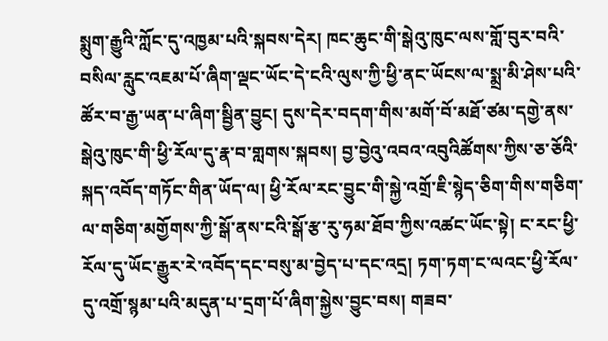སྨུག་རྒྱུའི་ཀློང་དུ་འཁྱམ་པའི་སྐབས་དེར། ཁང་ཆུང་གི་སྒེའུ་ཁུང་ལས་གློ་བུར་བའི་བསིལ་རླུང་འཇམ་པོ་ཞིག་ལྡང་ཡོང་དེ་ངའི་ལུས་ཀྱི་ཕྱི་ནང་ཡོངས་ལ་སྨྲ་མི་ཤེས་པའི་ཚོར་བ་རྒྱ་ཡན་པ་ཞིག་སྦྱིན་བྱུང། དུས་དེར་བདག་གིས་མགོ་བོ་མཐོ་ཙམ་དགྱེ་ནས་སྒེའུ་ཁུང་གི་ཕྱི་རོལ་དུ་རྣ་བ་གླགས་སྐབས། བྱ་བྱེའུ་འབའ་འབུའིཚོགས་ཀྱིས་ཅ་ཅོའི་སྐད་འབོད་གཏོང་གིན་ཡོད་ལ། ཕྱི་རོལ་རང་བྱུང་གི་སྐྱེ་འགྲོ་ཇི་སྙེད་ཅིག་གིས་གཅིག་ལ་གཅིག་མགྱོགས་ཀྱི་སྒོ་ནས་ངའི་སྒོ་རྩ་རུ་ཧམ་ཐོབ་ཀྱིས་འཚང་ཡོང་སྟེ། ང་རང་ཕྱི་རོལ་དུ་ཡོང་རྒྱུར་རེ་འབོད་དང་བསུ་མ་བྱེད་པ་དང་འདྲ། ཏག་ཏག་ང་ལའང་ཕྱི་རོལ་དུ་འགྲོ་སྙམ་པའི་མདུན་པ་དྲག་པོ་ཞིག་སྐྱེས་བྱུང་བས། གཟབ་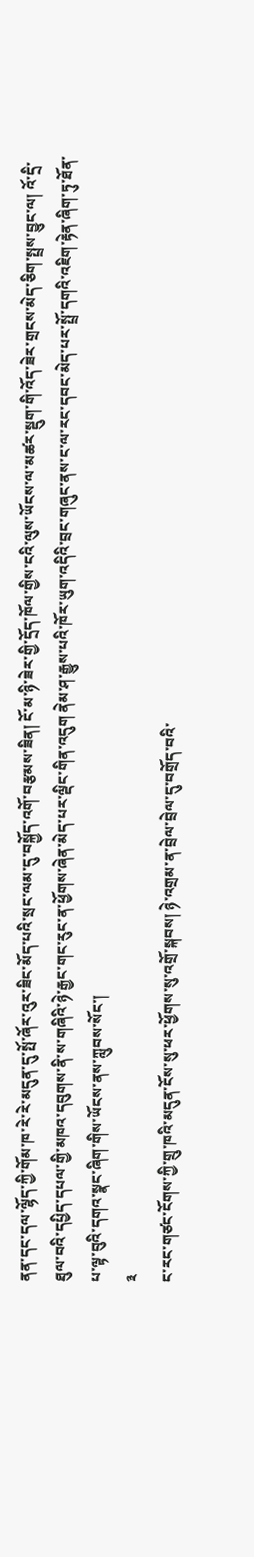ནན་དང་དལ་ལྷོད་ཀྱི་གོམ་ཁ་རེ་རེ་མདུན་དུ་སྤོ་ཞོར་འུར་ཟིང་མོད་པའི་སྲང་ལམ་དུ་བསྐྱོད་འགོ་བརྩམས་ཟིན། ངོ་མ་ཉི་ཟེར་གྱི་དྲོད་ཁོལ་གྱིས་ངའི་ལུས་ཡོངས་ལ་མཚར་སྡུག་གི་འོད་ཟེར་གྲངས་མེད་ཅིག་སྤྲས་བྱུང་ལ། འོ་དྲི་ཐུལ་བའི་དཔྱིད་དཔལ་གྱི་མཁའ་དབུགས་ནི་ས་གཞིའི་ཉེ་རྒྱང་གང་རུང་ན་ཕྱོགས་ཞེན་མེད་པར་ལྡིང་གིན་འདུག ནེམ་ཤ་རྒྱུས་པའི་ཁོར་ཡུག་འདིའི་བྲང་གཞུང་ནས་ང་ལ་རང་དབང་མེད་པར་སྤྲོ་དགའི་འཇིག་རྟེན་ཞིག་ཏུ་ཐོན་པ་ལྟ་བུའི་དགའ་སྣང་ཞིག་གིས་ཡོངས་ནས་ཀླུབས་སོང་།
༣
ང་རང་གཙང་ངོགས་ཀྱི་གྲུ་ཁའི་མདུན་ངོས་སུ་ཕར་ཕྱོགས་སུ་འགྲོ་སྐབས། ཉེ་འགྲམ་ན་བྲེལ་བྲེལ་དུ་བགྲོད་བའི་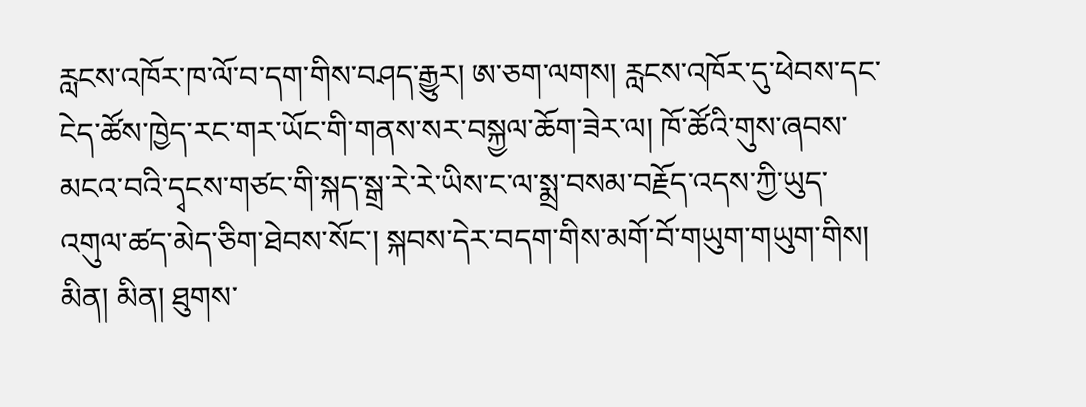རླངས་འཁོར་ཁ་ལོ་བ་དག་གིས་བཤད་རྒྱུར། ཨ་ཅག་ལགས། རླངས་འཁོར་དུ་ཕེབས་དང་ངེད་ཚོས་ཁྱེད་རང་གར་ཡོང་གི་གནས་སར་བསྐྱལ་ཆོག་ཟེར་ལ། ཁོ་ཚོའི་གུས་ཞབས་མངའ་བའི་དྭངས་གཙང་གི་སྐད་སྒྲ་རེ་རེ་ཡིས་ང་ལ་སྨྲ་བསམ་བརྗོད་འདས་ཀྱི་ཡུད་འགུལ་ཚད་མེད་ཅིག་ཐེབས་སོང་། སྐབས་དེར་བདག་གིས་མགོ་བོ་གཡུག་གཡུག་གིས། མིན། མིན། ཐུགས་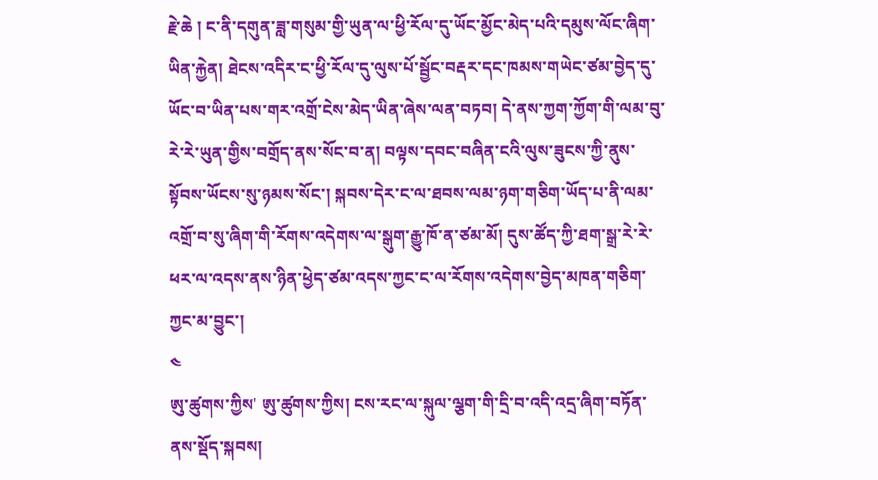རྗེ་ཆེ ། ང་ནི་དགུན་ཟླ་གསུམ་གྱི་ཡུན་ལ་ཕྱི་རོལ་དུ་ཡོང་མྱོང་མེད་པའི་དམུས་ལོང་ཞིག་ཡིན་རྐྱེན། ཐེངས་འདིར་ང་ཕྱི་རོལ་དུ་ལུས་པོ་སྦྱོང་བརྡར་དང་ཁམས་གཡེང་ཙམ་བྱེད་དུ་ཡོང་བ་ཡིན་པས་གར་འགྲོ་ངེས་མེད་ཡིན་ཞེས་ལན་བཏབ། དེ་ནས་ཀྱག་ཀྱོག་གི་ལམ་བུ་རེ་རེ་ཡུན་གྱིས་བགྲོད་ནས་སོང་བ་ན། བལྟས་དབང་བཞིན་ངའི་ལུས་ཟུངས་ཀྱི་ནུས་སྟོབས་ཡོངས་སུ་ཉམས་སོང་། སྐབས་དེར་ང་ལ་ཐབས་ལམ་ཉག་གཅིག་ཡོད་པ་ནི་ལམ་འགྲོ་བ་སུ་ཞིག་གི་རོགས་འདེགས་ལ་སྒུག་རྒྱུ་ཁོ་ན་ཙམ་མོ། དུས་ཚོད་ཀྱི་ཐག་སྒྲ་རེ་རེ་ཕར་ལ་འདས་ནས་ཉིན་ཕྱེད་ཙམ་འདས་ཀྱང་ང་ལ་རོགས་འདེགས་བྱེད་མཁན་གཅིག་ཀྱང་མ་བྱུང་།
༤
ཨུ་ཚུགས་ཀྱིས' ཨུ་ཚུགས་ཀྱིས། ངས་རང་ལ་སྐུལ་ལྕག་གི་དྲི་བ་འདི་འདྲ་ཞིག་བཏོན་ནས་སྡོད་སྐབས།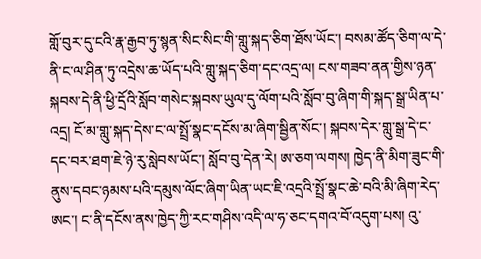གློ་བུར་དུ་ངའི་རྣ་རྒྱབ་ཏུ་སྙན་སིང་སིང་གི་གླུ་སྐད་ཅིག་ཐོས་ཡོང་། བསམ་ཚོད་ཅིག་ལ་དེ་ནི་ང་ལ་ཤིན་ཏུ་འདྲེས་ཆ་ཡོད་པའི་གླུ་སྐད་ཅིག་དང་འདྲ་ལ། ངས་གཟབ་ནན་གྱིས་ཉན་སྐབས་དེ་ནི་ཕྱི་དྲོའི་སློབ་གསེང་སྐབས་ཡུལ་དུ་ལོག་པའི་སློབ་བུ་ཞིག་གི་སྐད་སྒྲ་ཡིན་པ་འདྲ། ངོ་མ་གླུ་སྐད་དེས་ང་ལ་སྤྲོ་སྣང་དངོས་མ་ཞིག་སྦྱིན་སོང་། སྐབས་དེར་གླུ་སྒྲ་དེ་ང་དང་བར་ཐག་ཇེ་ཉེ་རུ་སླེབས་ཡོང་། སློབ་བུ་དེན་རེ། ཨ་ཅག་ལགས། ཁྱེད་ནི་མིག་ཟུང་གི་ནུས་དབང་ཉམས་པའི་དམུས་ལོང་ཞིག་ཡིན་ཡང་ཇི་འདྲའི་སྤྲོ་སྣང་ཆེ་བའི་མི་ཞིག་རེད་ཨང་། ང་ནི་དངོས་ནས་ཁྱེད་ཀྱི་རང་གཤིས་འདི་ལ་ཧ་ཅང་དགའ་བོ་འདུག་པས། འུ་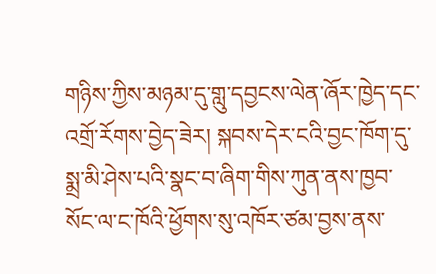གཉིས་ཀྱིས་མཉམ་དུ་གླུ་དབྱངས་ལེན་ཞོར་ཁྱེད་དང་འགྲོ་རོགས་བྱེད་ཟེར། སྐབས་དེར་ངའི་བྱང་ཁོག་དུ་སྨྲ་མི་ཤེས་པའི་སྣང་བ་ཞིག་གིས་ཀུན་ནས་ཁྱབ་སོང་ལ་ང་ཁོའི་ཕྱོགས་སུ་འཁོར་ཙམ་བྱས་ནས་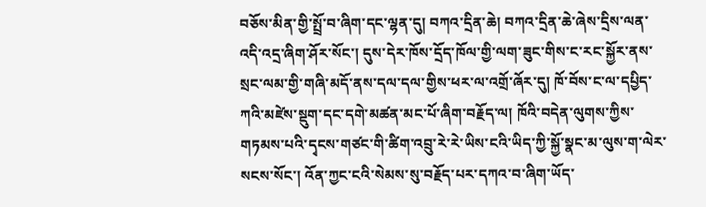བཅོས་མིན་གྱི་སྤྲོ་བ་ཞིག་དང་ལྷན་དུ། བཀའ་དྲིན་ཆེ། བཀའ་དྲིན་ཆེ་ཞེས་དྲིས་ལན་འདི་འདྲ་ཞིག་ཤོར་སོང་། དུས་དེར་ཁོས་དྲོད་ཁོལ་གྱི་ལག་ཟུང་གིས་ང་རང་སྐྱོར་ནས་སྲང་ལམ་གྱི་གཞི་མདོ་ནས་དལ་དལ་གྱིས་ཕར་ལ་འགྲོ་ཞོར་དུ། ཁོ་བོས་ང་ལ་དཔྱིད་ཀའི་མཛེས་སྡུག་དང་དགེ་མཚན་མང་པོ་ཞིག་བརྗོད་ལ། ཁོའི་བདེན་ལུགས་ཀྱིས་གཏམས་པའི་དྭངས་གཙང་གི་ཚིག་འབྲུ་རེ་རེ་ཡིས་ངའི་ཡིད་ཀྱི་སྐྱོ་སྣང་མ་ལུས་ག་ལེར་སངས་སོང་། འོན་ཀྱང་ངའི་སེམས་སུ་བརྗོད་པར་དཀའ་བ་ཞིག་ཡོད་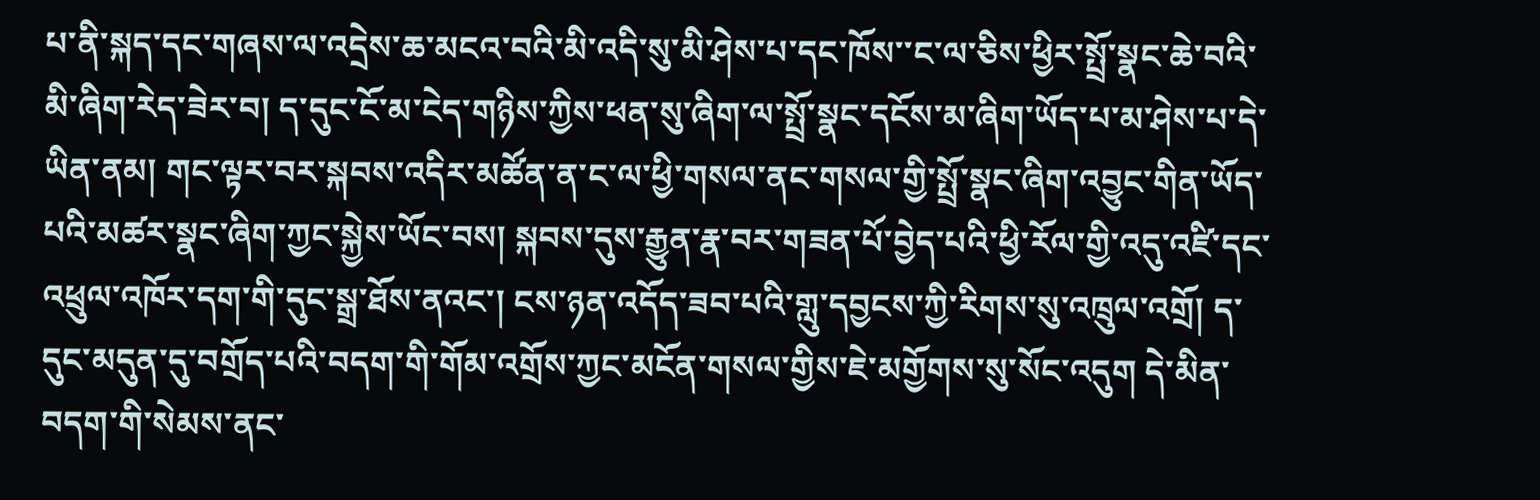པ་ནི་སྐད་དང་གཞས་ལ་འདྲེས་ཆ་མངའ་བའི་མི་འདི་སུ་མི་ཤེས་པ་དང་ཁོས་་ང་ལ་ཅིས་ཕྱིར་སྤྲོ་སྣང་ཆེ་བའི་མི་ཞིག་རེད་ཟེར་བ། ད་དུང་ངོ་མ་ངེད་གཉིས་ཀྱིས་ཕན་སུ་ཞིག་ལ་སྤྲོ་སྣང་དངོས་མ་ཞིག་ཡོད་པ་མ་ཤེས་པ་དེ་ཡིན་ནམ། གང་ལྟར་བར་སྐབས་འདིར་མཚོན་ན་ང་ལ་ཕྱི་གསལ་ནང་གསལ་གྱི་སྤྲོ་སྣང་ཞིག་འབྱུང་གིན་ཡོད་པའི་མཚར་སྣང་ཞིག་ཀྱང་སྐྱེས་ཡོང་བས། སྐབས་དུས་རྒྱུན་རྣ་བར་གཟན་པོ་བྱེད་པའི་ཕྱི་རོལ་གྱི་འདུ་འཛི་དང་འཕྲུལ་འཁོར་དག་གི་དུང་སྒྲ་ཐོས་ནའང་། ངས་ཉན་འདོད་ཟབ་པའི་གླུ་དབྱངས་ཀྱི་རིགས་སུ་འཁྲུལ་འགྲོ། ད་དུང་མདུན་དུ་བགྲོད་པའི་བདག་གི་གོམ་འགྲོས་ཀྱང་མངོན་གསལ་གྱིས་ཇེ་མགྱོགས་སུ་སོང་འདུག དེ་མིན་བདག་གི་སེམས་ནང་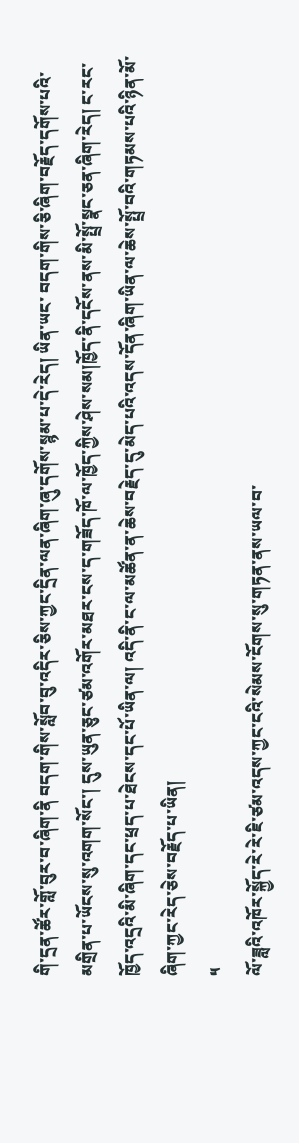གི་དྲན་ཚོར་གློ་བུར་བ་ཞིག་ནི བདག་གིས་སློབ་བུ་འདིར་ཅིས་ཀྱང་དྲིན་ལན་ཞིག་ཞུ་དགོས་སྙམ་པ་དེ་རེད། ཡིན་ཡང་ བདག་གིས་ཅི་ཞིག་བརྗོད་དགོས་པའི་མགྲིན་པ་ཡོངས་སུ་འགག་སོང་། དུས་ཡུན་ཅུང་ཙམ་འགོར་མཐར་ངས་ད་གཟོད་ཁོ་ལ་ཁྱོད་ཀྱིས་ཤེས་སམ།ཁྱོད་ནི་དངོས་ནས་མི་སྤྲོ་སྣང་ཅན་ཞིག་རེད། ང་རང་ཁྱོད་འདྲའི་མི་ཞིག་དང་ཕྲད་པ་ཐེངས་དང་པོ་ཡིན་ལ། འདི་ནི་ང་ལ་མཚོན་ན་ཆེས་བརྗེད་དུ་མེད་པའི་འདས་དོན་ཞིག་ཡིན་ལ་ཆེས་སྤྲོ་བའི་གཏམས་པའི་ཉིན་མོ་ཞིག་ཀྱང་རེད་ཅེས་བརྗོད་པ་ཡིན།
༥
ལོ་ཟླའི་འཁོར་སྐྱོད་རེ་རེ་ཇི་ཙམ་འདས་ཀྱང་ངའི་སེམས་ངོགས་སུ་གཏན་ནས་ཡལ་བ་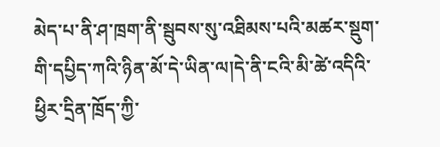མེད་པ་ནི་ཤ་ཁྲག་ནི་སྦུབས་སུ་འཐིམས་པའི་མཚར་སྡུག་གི་དཔྱིད་ཀའི་ཉིན་མོ་དེ་ཡིན་ལ།དེ་ནི་ངའི་མི་ཚེ་འདིའི་ཕྱིར་དྲིན་ཁྲོད་ཀྱི་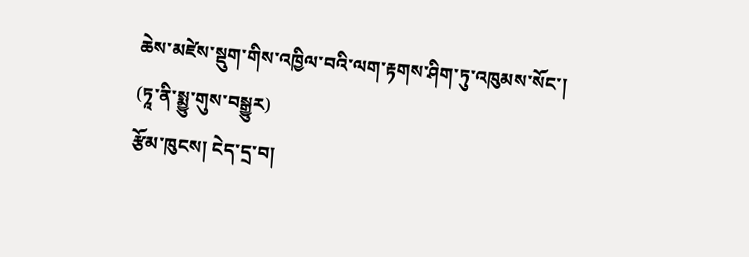ཆེས་མཛེས་སྡུག་གིས་འཁྱིལ་བའི་ལག་རྟགས་ཤིག་ཏུ་འཁུམས་སོང་།
(ཏཱ་ནི་སྨྱུ་གུས་བསྒྱུར)
རྩོམ་ཁུངས། ངེད་དྲ་བ།